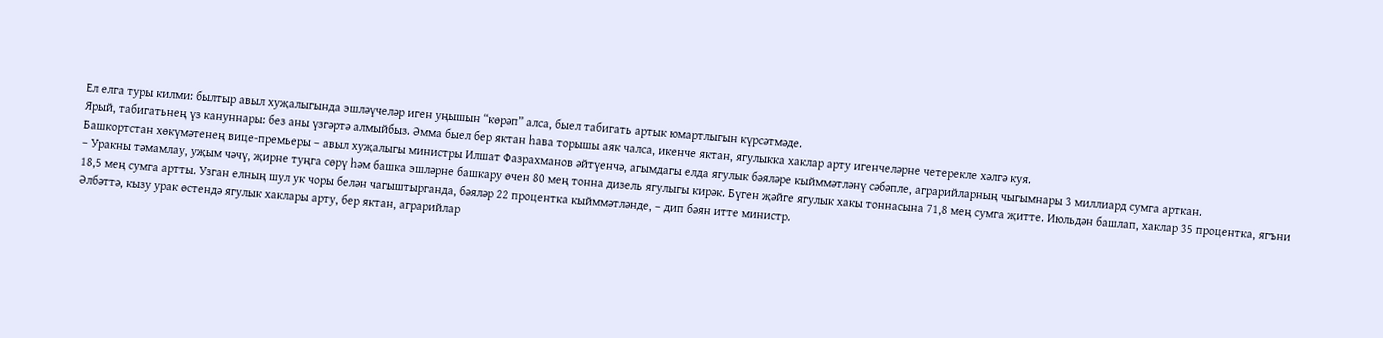Ел елга туры килми: былтыр авыл хуҗалыгында эшләүчеләр иген уңышын “көрәп” алса, быел табигать артык юмартлыгын күрсәтмәде.
Ярый, табигатьнең үз кануннары: без аны үзгәртә алмыйбыз. Әмма быел бер яктан һава торышы аяк чалса, икенче яктан, ягулыкка хаклар арту игенчеләрне четерекле хәлгә куя.
Башкортстан хөкүмәтенең вице-премьеры – авыл хуҗалыгы министры Илшат Фазрахманов әйтүенчә, агымдагы елда ягулык бәяләре кыйммәтләнү сәбәпле, аграрийларның чыгымнары 3 миллиард сумга арткан.
– Уракны тәмамлау, уҗым чәчү, җирне туңга сөрү һәм башка эшләрне башкару өчен 80 мең тонна дизель ягулыгы кирәк. Бүген җәйге ягулык хакы тоннасына 71,8 мең сумга җитте. Июльдән башлап, хаклар 35 процентка, ягъни 18,5 мең сумга артты. Узган елның шул ук чоры белән чагыштырганда, бәяләр 22 процентка кыйммәтләнде, – дип бәян итте министр.
Әлбәттә, кызу урак өстендә ягулык хаклары арту, бер яктан, аграрийлар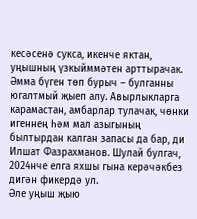кесәсенә сукса, икенче яктан, уңышның үзкыйммәтен арттырачак. Әмма бүген төп бурыч – булганны югалтмый җыеп алу. Авырлыкларга карамастан, амбарлар тулачак, чөнки игеннең һәм мал азыгының былтырдан калган запасы да бар, ди Илшат Фазрахманов. Шулай булгач, 2024нче елга яхшы гына керәчәкбез дигән фикердә ул.
Әле уңыш җыю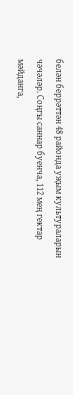белән беррәттән 48 районда уҗым культураларын чәчәләр. Соңгы саннар буенча, 112 мең гектар мәйданга,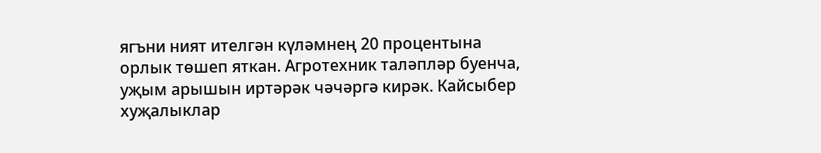ягъни ният ителгән күләмнең 20 процентына орлык төшеп яткан. Агротехник таләпләр буенча, уҗым арышын иртәрәк чәчәргә кирәк. Кайсыбер хуҗалыклар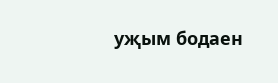уҗым бодаен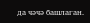да чәчә башлаган.